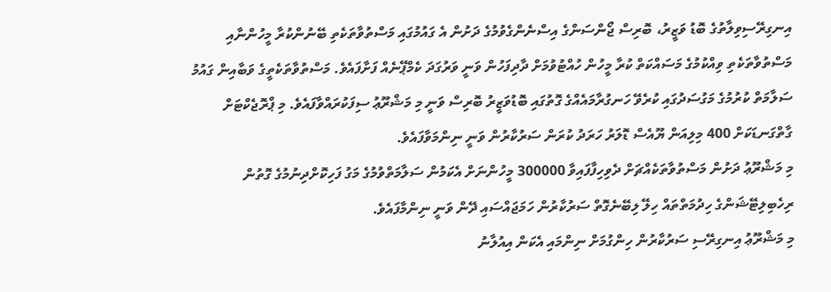އިނގިރޭސިވިލާތުގެ ބޮޑު ވަޒީރު، ބޮރިސް ޖޯންސަންގެ އިސްނެންގެވުމުގެ ދަށުން އެ ގައުމުގައި މަސްތުވާތަކެތި ބޭނުންކުރާ މީހުންނާއި މަސްތުވާތަކެތި ވިއްކުމުގެ މަސައްކަތް ކުރާ މީހުން ހުއްޓުވުމަށް ދާދިފަހުން ވަނީ ވަރުގަދަ ކެމްޕޭނެއް ފަށާފައެވެ. މަސްތުވާތަކެތީގެ ވަބާއިން ގައުމު ސަލާމަތް ކުރުމުގެ މަގުސަދުގައި ކުރެވޭ ހަނގުރާމައެއްގެ ގޮތުގައި ބޮޑުވަޒީރު ބޮރިސް ވަނީ މި މަޝްރޫޢު ސިފަކުރައްވާފައެވެ. މި ޕްރޮޖެކްޓަށް ގާތްގަނޑަކަށް 400 މިލިއަން ޔޫއެސް ޑޮލަރު ހަރަދު ކުރަން ސަރުކާރުން ވަނީ ނިންމަވާފައެވެ.
މި މަޝްރޫޢު ދަށުން މަސްތުވާތަކެއްޗަށް ދެވިހިފާފައިވާ 300000 މީހުންނަށް އެކަމުން ސަލާމަތްވުމުގެ މަގު ފަހިކޮށްދިނުމުގެ ގޮތުން ރިހެބިލިޓޭޝަންގެ ހިދުމަތްތައް ހިލޭ ލިބޭނެގޮތް ސަރުކާރުން ހަމަޖައްސައި ދޭން ވަނީ ނިންމާފައެވެ.
މި މަޝްރޫޢު އިނގިރޭސި ސަރުކާރުން ހިންގުމަށް ނިންމައި އެކަން އިއުލާނު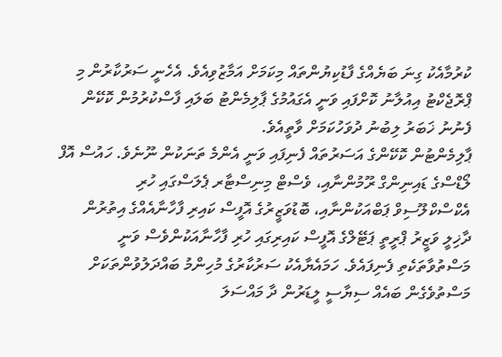ކުރުމާއެކު ގިނަ ބަޔެއްގެ ފާޑުކިޔުންތައް މިކަމަށް އަމާޒުވިއެވެ. އެހެނީ ސަރުކާރުން މި ޕްރޮޖެކްޓު އިއުލާނު ކޮށްފައި ވަނީ އެގައުމުގެ ޕާލިމެންޓު ބަލައި ފާސްކުރުމުން ކޮކޭން ފެނުނު ޚަބަރު ލިބުނު ދުވަހުކަމަށް ވާތީއެވެ.
ޕާލިމެންޓުން ކޮކޭންގެ އަސަރުތައް ފެނިފައި ވަނީ އެންމެ ތަނަކުން ނޫނެވެ. ހައުސް އޮފް ލޯޑްސްގެ ޑައިނިންގް ރޫމުންނާއި، ވެސްޓް މިނިސްޓާރ ޕެލަސްގައި ހުރި އެކްސްކްލޫސިވް ޕަބްއަކުންނާއި، ބޮޑުވަޒީރުގެ އޮފީސް ކައިރި ފާހާނާއެއްގެ އިތުރުން ދާޚިލީ ވަޒީރު ޕްރީތީ ޕަޓޭލްގެ އޮފީސް ކައިރިގައި ހުރި ފާހާނާއަކުންވެސް ވަނީ މަސްތުވާތަކެތި ފެނިފައެވެ. ހަމައެޔާއެކު ސަރުކާރުގެ މުހިންމު ބައްދަލުވުންތަކަށް މަސްތުވެގެން ބައެއް ސިޔާސީ ލީޑަރުން ދާ މައްސަލަ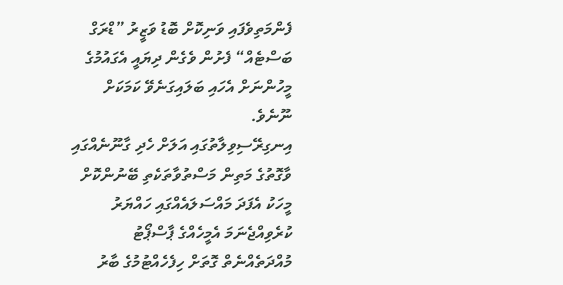ފެންމަތިވެފައި ވަނިކޮށް ބޮޑު ވަޒީރު ”ޑްރަގް ބަސްޓެއް“ ފެށުން ވެގެން ދިޔައީ އެގައުމުގެ މީހުންނަށް އެހައި ބަލައިގަނެވޭ ކަމަކަށް ނޫނެވެ.
އިނގިރޭސިވިލާތުގައި އަލަށް ހެދި ގާނޫނެއްގައި ވާގޮތުގެ މަތިން މަސްތުވާތަކެތި ބޭނުންކޮށް މީހަކު އެފަދަ މައްސަލައެއްގައި ހައްޔަރު ކުރެވިއްޖެނަމަ އެމީހެއްގެ ޕާސްޕޯޓު މުއްދަތެއްނެތް ގޮތަށް ހިފެހެއްޓުމުގެ ބާރު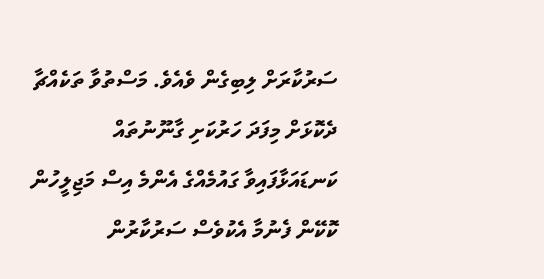ސަރުކާރަށް ލިބިގެން ވެއެވެ. މަސްތުވާ ތަކެއްޗާ ދެކޮޅަށް މިފަދަ ހަރުކަށި ގާނޫނުތައް ކަނޑައަޅާފައިވާ ގައުމެއްގެ އެންމެ އިސް މަޖިލީހުން ކޮކޭން ފެނުމާ އެކުވެސް ސަރުކާރުން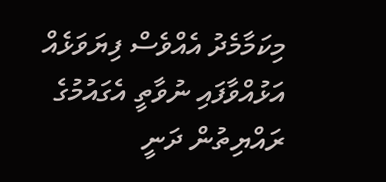މިކަމާމެދު އެއްވެސް ފިޔަވަޅެއް އަޅުއްވާފައި ނުވާތީ އެގައުމުގެ ރައްޔިތުން ދަނީ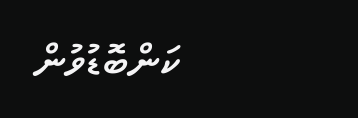ކަންބޮޑުވުން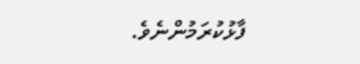ފާޅުކުރަމުންނެވެ.